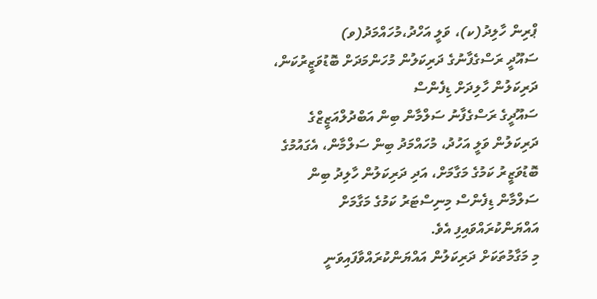ޕްރިން ހާލިދު(ކ)، ވަލީ އަހްދު،މުހައްމަދު(ވ)
ސައޫދީ ރަސްގެފާނުގެ ދަރިކަލުން މުހަންމަދަށް ބޮޑުވަޒީރުކަން، ދަރިކަލުން ހާލިދަށް ޑިފެންސް
ސައޫދީގެ ރަސްގެފާނު ސަލްމާން ބިން އަބްދުލްއަޒީޒްގެ ދަރިކަލުން ވަލީ އަހުދު، މުހައްމަދު ބިން ސަލްމާން، އެގައުމުގެ ބޮޑުވަޒީރު ކަމުގެ މަގާމަށް، އަދި ދަރިކަލުން ހާލިދު ބިން ސަލްމާން ޑިފެންސް މިނިސްޓަރު ކަމުގެ މަގާމަށް އައްޔަންކުރައްވައިފި އެވެ.
މި މަގާމުތަކަށް ދަރިކަލުން އައްޔަންކުރައްވާފައިވަނީ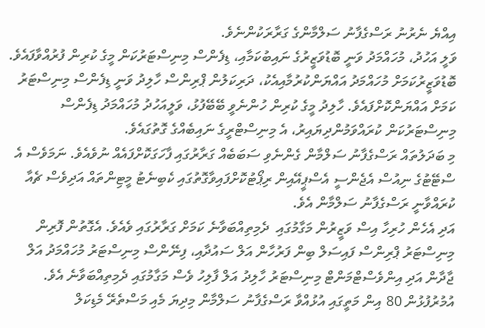އިއްޔެ ނެރުނު ރަސްގެފާނު ސަލްމާންގެ ގަރާރަކުންނެވެ.
ވަލީ އަހުދު، މުހައްމަދު ވަނީ ބޮޑުވަޒީރުގެ ނައިބުކަމާއި، ޑިފެންސް މިނިސްޓަރުކަން މީގެ ކުރިން ފުރުއްވާފައެވެ. ބޮޑުވަޒީރުކަމަށް މުހައްމަދު އައްޔަންކުރުމާއިއެކު، ދަރިކަލުން ޕްރިންސް ހާލިދު ވަނީ ޑިފެންސް މިނިސްޓަރު ކަމަށް އައްޔަންކޮށްފައެވެ. ހާލިދު މީގެ ކުރިން ހުންނެވީ ބޭބޭފުޅު، ވަލީއަހުދު މުހައްމަދު ޑިފެންސް މިނިސްޓަރުކަން ކުރައްވަމުންދިޔައިރު، އެ މިނިސްޓްރީގެ ނައިބެއްގެ ގޮތުގައެވެ.
މި ބަދަލުތައް ރަސްގެފާނު ސަލްމާން ގެންނެވި ސަބަބެއް ގަރާރުގައި ފާހަގަކޮށްފައެއް ނުވެއެވެ. ނަމަވެސް އެ ސްޓޭޓުގެ ނިއުސް އެޖެންސީ އެސްޕީއޭއިން ރިޕޯޓުކޮށްފައިވާގޮތުގައި ކެބިނެޓު މީޓިންތައް އަދިވެސް ޗެއާ ކުރައްވާނީ ރަސްގެފާނު ސަލްމާން އެވެ.
އަދި އެހެން ހުރިހާ އިސް ވަޒީރުން މަގާމުގައި  ދެމިތިއްބަވާނެ ކަމަށް ގަރާރުގައި ވެއެވެ. އެގޮތުން ފޮރިން މިނިސްޓަރު ޕްރިންސް ފައިސަލް ބިން ފަރުހާން އަލް ސައުދާއި، ފިނޭންސް މިނިސްޓަރު މުހައްމަދު އަލް ޖާދާން އަދި އިންވެސްޓްމަންޓް މިނިސްޓަރު ހާލިދު އަލް ފާލިހު ވެސް މަގާމުގައި ދެމިތިއްބަވާނެ އެވެ.
އުމުރުފުޅުން 80 އިން މަތީގައި އުޅުއްވާ ރަސްގެފާނު ސަލްމާން މިދިޔަ މެއި މަސްތެރޭ މެޑިކަލް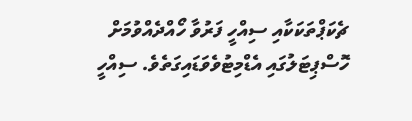ޗެކަޕްތަކަކާއި ސިއްހީ ފަރުވާ ހޯއްދެއްވުމަށް ހޮސްޕިޓަލުގައި އެޑްމިޓުވެވަޑައިގަތެވެ. ސިއްހީ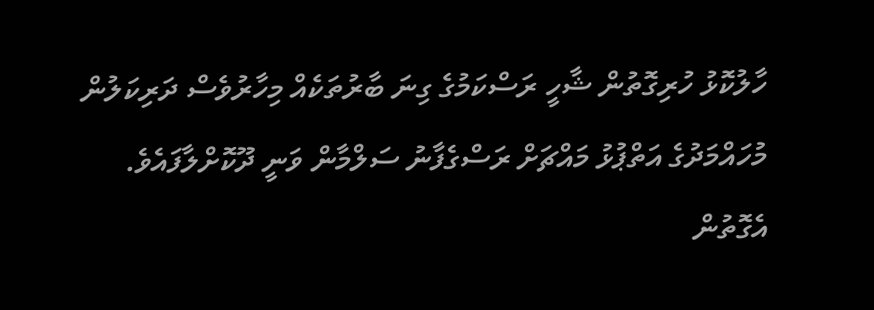ހާލުކޮޅު ހުރިގޮތުން ޝާހީ ރަސްކަމުގެ ގިނަ ބާރުތަކެއް މިހާރުވެސް ދަރިކަލުން މުހައްމަދުގެ އަތްޕުޅު މައްޗަށް ރަސްގެފާނު ސަލްމާން ވަނީ ދޫކޮށްލާފައެވެ.
އެގޮތުން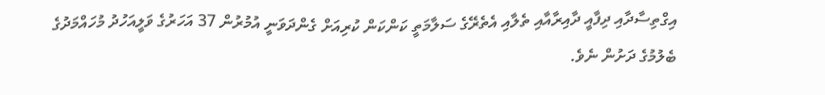އިގްތިސާދާއި ދިފާއީ ދާއިރާއާއި ތެލާއި އެތެރޭގެ ސަލާމަތީ ކަންކަން ކުރިއަށް ގެންދަވަނީ އުމުރުން 37 އަހަރުގެ ވަލީއަހުދު މުހައްމަދުގެ ބެލުމުގެ ދަށުން ނެވެ.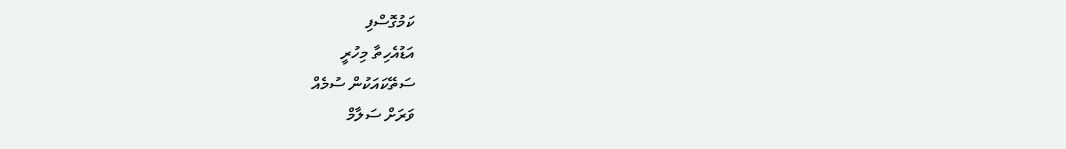ކަމުގޮސްފި
އަޑުއެހިތާ މިހުރީ
ސަތޭކައަކުން ސުމެއް
ވަރަށް ސަލާމް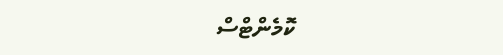ކޮމެންޓްސް